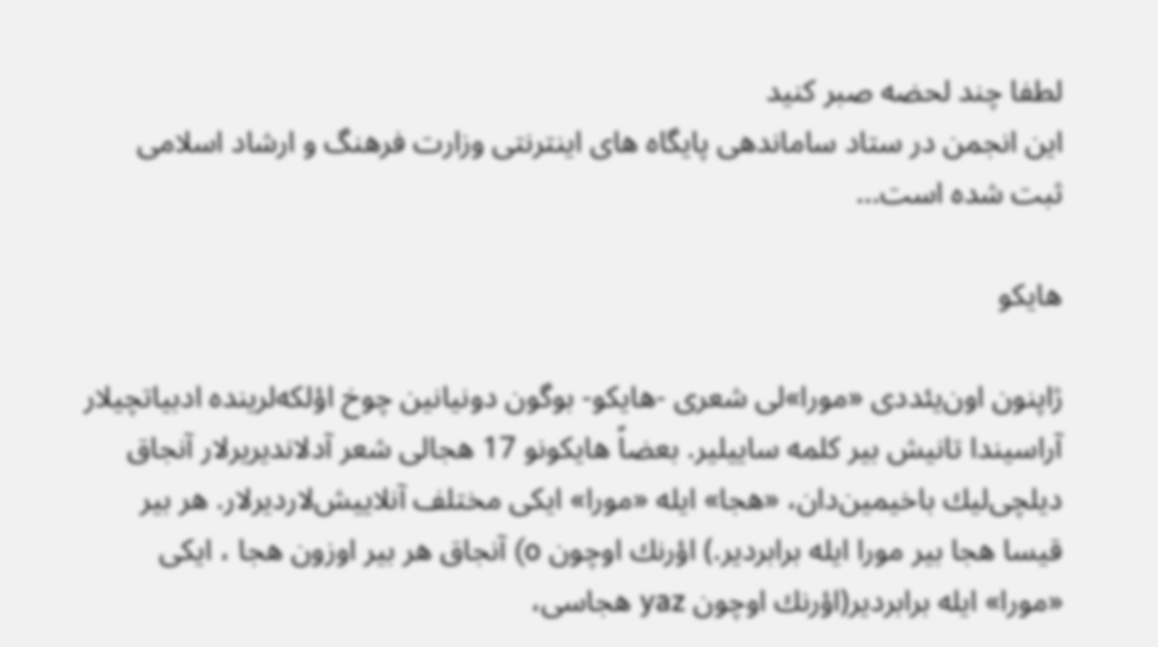لطفا چند لحضه صبر کنید
این انجمن در ستاد ساماندهی پایگاه های اینترنتی وزارت فرهنگ و ارشاد اسلامی ثبت شده است...

هایكو

ژاپنون اون‌‌یئددی «مورا»لی شعری -هایكو- بوگون دونیانین چوخ اؤلكه‌لرینده ادبیاتچیلار آراسیندا تانیش بیر كلمه ساییلیر. بعضاً هایكونو 17 هجالی شعر آدلاندیریرلار آنجاق دیلچی‌لیك باخیمین‌دان، «هجا» ایله «مورا» ایكی مختلف آنلاییش‌لاردیرلار. هر بیر قیسا هجا بیر مورا ایله برابردیر.) اؤرنك اوچون o) آنجاق هر بیر اوزون هجا ، ایكی «مورا» ایله برابردیر(اؤرنك اوچون yaz هجاسی،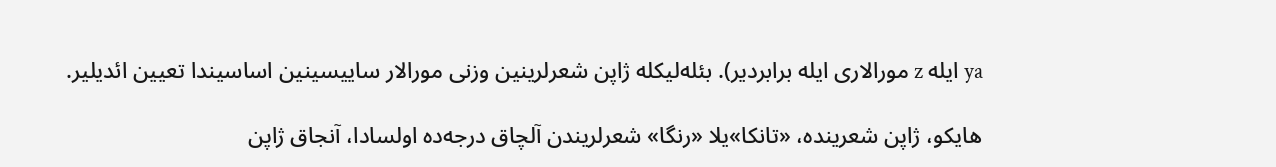ya ایله z مورالاری ایله برابردیر). بئله‌لیكله ژاپن شعرلرینین وزنی مورالار ساییسینین اساسیندا تعیین ائدیلیر.

هایكو، ژاپن شعرینده، «تانكا»یلا «رنگا» شعرلریندن آلچاق درجه‌ده اولسادا، آنجاق ژاپن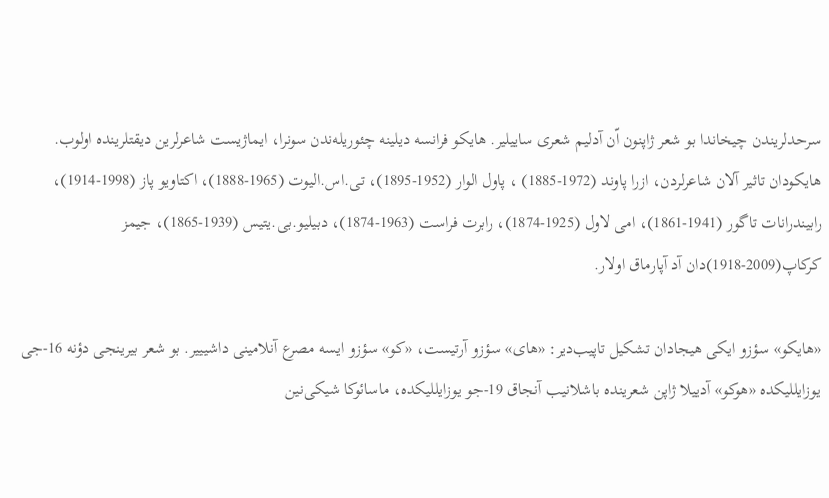سرحدلریندن چیخاندا بو شعر ژاپنون اّن آدلیم شعری ساییلیر. هایكو فرانسه دیلینه چئوریله‌ندن سونرا، ایماژیست شاعرلرین دیقتلرینده اولوب. هایكو‌دان تاثیر آلان شاعرلردن، ازرا پاوند (1972-1885) ، پاول الوار (1952-1895)، تی.اس.الیوت (1965-1888)، اكتاویو پاز (1998-1914)، رابیندرانات تاگور (1941-1861)، امی لاول (1925-1874)، رابرت فراست (1963-1874)، دبیلیو.بی.یتیس (1939-1865)، جیمز كركاپ(2009-1918)دان آد آپارماق اولار.

«هایكو» سؤزو ایكی هیجادان تشكیل تاپیب‌دیر: «های» سؤزو آرتیست، «كو» سؤزو ایسه مصرع آنلامینی داشیییر. بو شعر بیرینجی دؤنه 16-جی یوزایللیكده «هوكو» آدییلا ژاپن شعرینده باشلانیب آنجاق 19-جو یوزایللیكده، ماسائوكا شیكی‌نین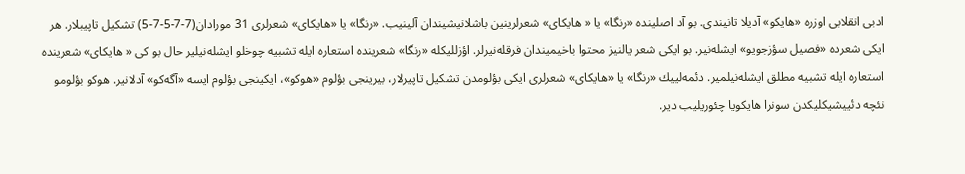ادبی انقلابی اوزره «هایكو» آدیلا تانیندی. بو آد اصلینده «رنگا» یا « هایكای» شعرلرینین باشلانیشیندان آلینیب. «رنگا» یا «هایكای» شعرلری 31 مورادان(7-7-5-7-5) تشكیل تاپیبلار. هر ایكی شعرده «فصیل سؤزجویو» ایشله‌نیر. بو ایكی شعر یالنیز محتوا باخیمیندان فرقله‌نیرلر. اؤزللیكله «رنگا» شعرینده استعاره ایله تشبیه‌ چوخلو ایشله‌نیلیر حال بو كی « هایكای» شعرینده استعاره ایله تشبیه‌ مطلق ایشله‌نیلمیر. دئمه‌لییك «رنگا» یا «هایكای» شعرلری ایكی بؤلومدن تشكیل تاپیرلار، بیرینجی بؤلوم «هوكو»، ایكینجی بؤلوم ایسه «آگه‌كو» آدلانیر. هوكو بؤلومو نئچه دئییشیكلیكدن سونرا هایكویا چئوریلیب دیر.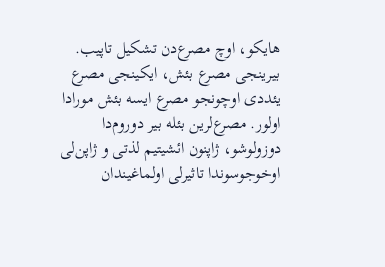هایكو، اوچ مصرع‌دن تشكیل تاپیب. بیرینجی مصرع بئش، ایكینجی مصرع یئددی اوچونجو مصرع ایسه بئش مورادا اولور. مصرع‌لرین بئله بیر دوروم‌دا دوزولوشو، ژاپنون ائشیتیم لذتی و ژاپن‌لی اوخوجوسوندا تاثیرلی اولماغیندان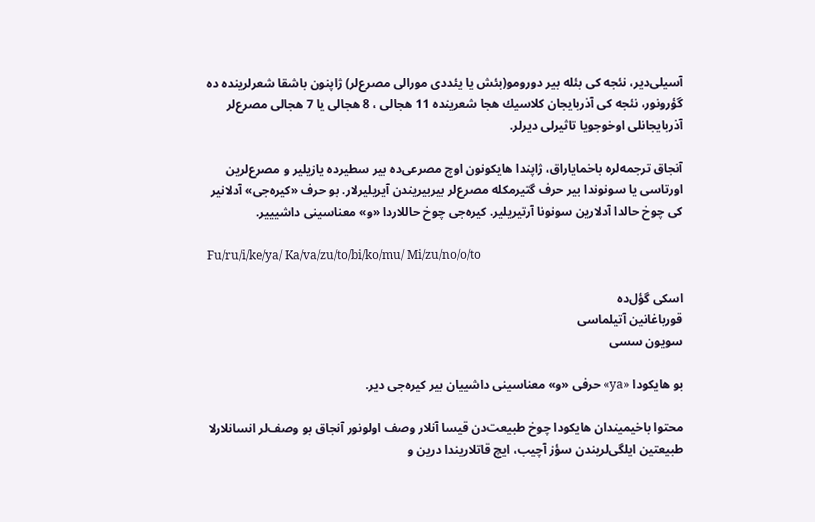آسیلی‌دیر، نئجه كی بئله بیر دورومو(بئش یا یئددی مورالی مصرع‌لر) ژاپنون باشقا شعرلرینده ده گؤرونور، نئجه كی آذربایجان كلاسیك هجا شعرینده 11 هجالی ، 8 هجالی یا 7 هجالی مصرع‌لر آذربایجانلی اوخوجویا تاثیرلی‌ دیرلر.

آنجاق ترجمه‌لره باخمایاراق، ژاپندا هایكونون اوچ مصرعی‌ده بیر سطیرده یازیلیر و مصرع‌لرین اورتاسی یا سونوندا بیر حرف گتیرمكله مصرع‌لر بیر‌بیریندن آیریلیرلار. بو حرف «كیره‌جی» آدلانیر كی چوخ حالدا آدلارین سونونا آرتیریلیر. كیره‌جی چوخ حاللاردا «و» معناسینی داشیییر.

Fu/ru/i/ke/ya/ Ka/va/zu/to/bi/ko/mu/ Mi/zu/no/o/to

اسكی گؤل‌ده
قورباغانین آتیلماسی
سویون سسی

بو هایكودا «ya» حرفی «و» معناسینی داشییان بیر كیره‌جی دیر.

محتوا باخیمیندان هایكودا چوخ طبیعت‌دن قیسا آنلار وصف اولونور آنجاق بو وصف‌لر انسانلارلا طبیعتین ایلگی‌لریندن سؤز آچیب، ایچ قاتلاریندا درین و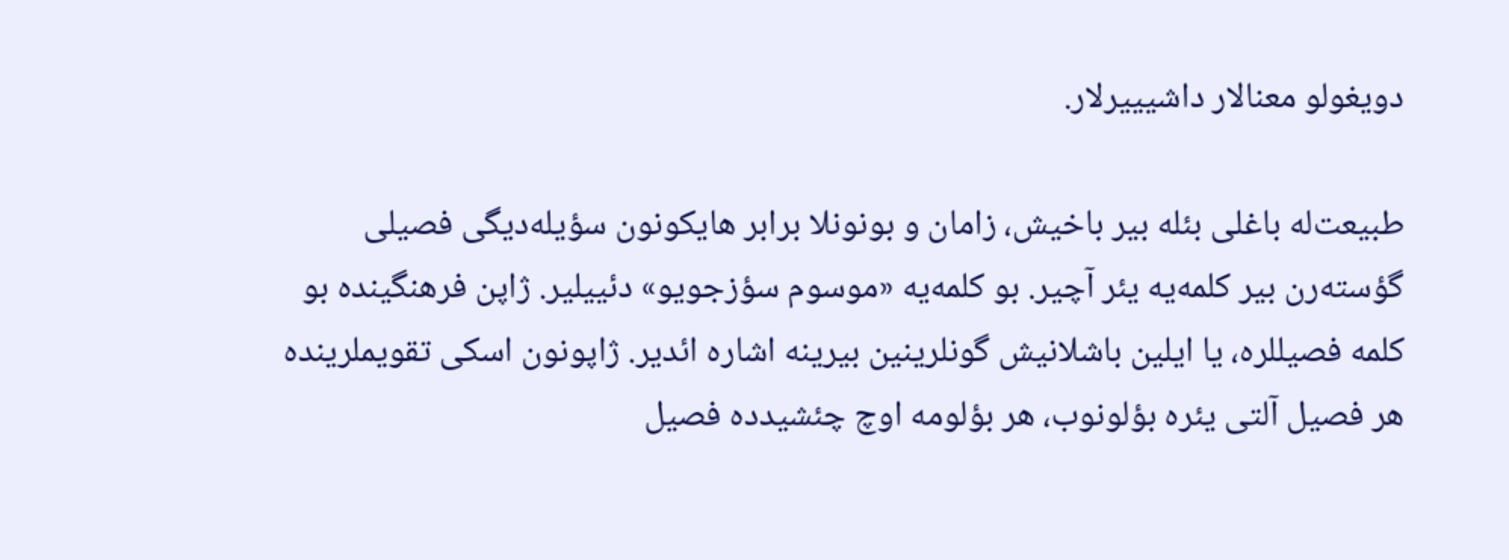دویغولو معنالار داشیییرلار.

طبیعت‌له باغلی بئله بیر باخیش، زامان و بونونلا برابر هایكونون سؤیله‌دیگی فصیلی گؤسته‌رن بیر كلمه‌یه یئر آچیر. بو كلمه‌یه «موسوم سؤزجویو» دئییلیر. ژاپن فرهنگینده بو كلمه فصیللره، یا ایلین باشلانیش گونلرینین بیرینه اشاره ائدیر. ژاپونون اسكی تقویملرینده هر فصیل آلتی یئره بؤلونوب، هر بؤلومه اوچ چئشیدده فصیل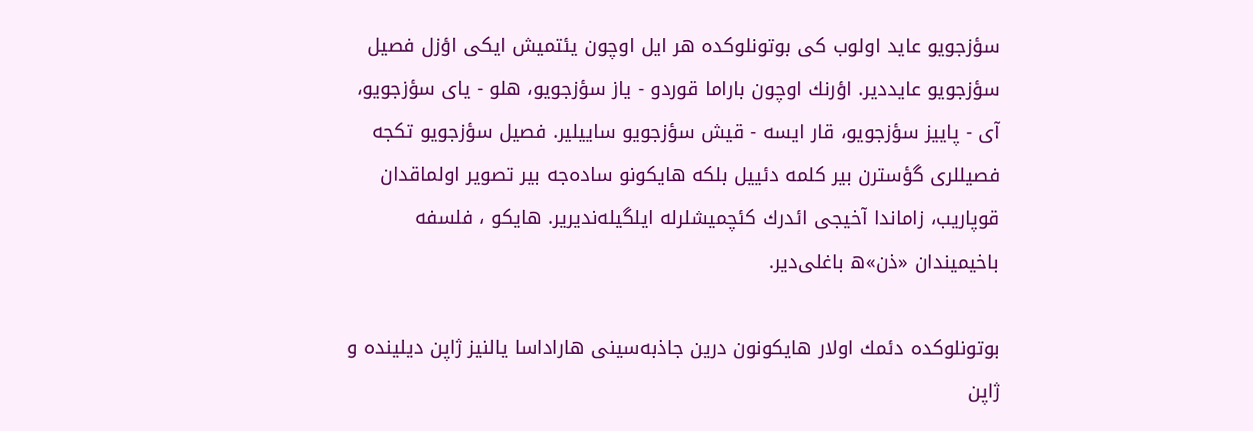سؤزجویو عاید اولوب كی بوتونلوكده هر ایل اوچون یئتمیش ایكی اؤزل فصیل سؤزجویو عاید‌دیر. اؤرنك اوچون باراما قوردو - یاز سؤزجویو، هلو - یای سؤزجویو، آی - پاییز سؤزجویو، قار ایسه - قیش سؤزجویو ساییلیر. فصیل سؤزجویو تكجه فصیللری گؤسترن بیر كلمه دئییل بلكه هایكونو ساده‌جه بیر تصویر‌ اولماقدان قوپاریب، زاماندا آخیجی ائدرك كئچمیشلرله ایلگیله‌ندیریر. هایكو ، فلسفه باخیمیندان «ذن»ه باغلی‌دیر.

بوتونلوكده دئمك اولار هایكونون درین جاذبه‌سینی هاراداسا یالنیز ژاپن دیلینده و ژاپن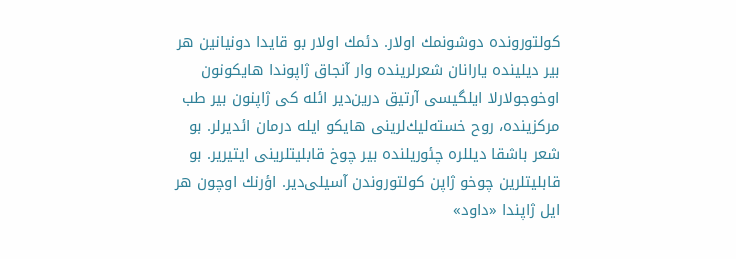كولتورونده دوشونمك اولار. دئمك اولار بو قایدا دونیانین هر بیر دیلینده یارانان شعرلرینده وار آنجاق ژاپوندا هایكونون اوخوجولارلا ایلگیسی آرتیق درین‌دیر ائله كی ژاپنون بیر طب مركزینده، روح خسته‌لیك‌لرینی هایكو ایله درمان ائدیرلر. بو شعر باشقا دیللره چئوریلنده بیر چوخ قابلیتلرینی ایتیریر. بو قابلیتلرین چوخو ژاپن كولتوروندن آسیلی‌دیر. اؤرنك اوچون هر ایل ژاپندا «داود»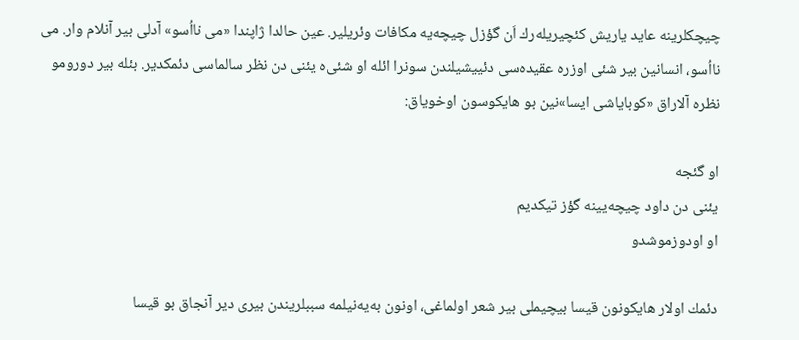چیچكلرینه عاید یاریش كئچیریله‌رك اَن گؤزل چیچه‌یه مكافات وئریلیر. عین حالدا ژاپندا «می نااُسو» آدلی بیر آنلام وار. می نااُسو، انسانین بیر شئی اوزره عقیده‌سی دئییشیلندن سونرا ائله او شئی‌ه یئنی دن نظر سالماسی دئمكدیر. بئله بیر دورومو نظره آلاراق «كوبایاشی ایسا»نین بو هایكوسون اوخویاق:

او گئجه
یئنی دن داود چیچه‌یینه گؤز تیكدیم
او اودوزموشدو

دئمك اولار هایكونون قیسا بیچیملی بیر شعر اولماغی، اونون به‌یه‌نیلمه سببلریندن بیری دیر آنجاق بو قیسا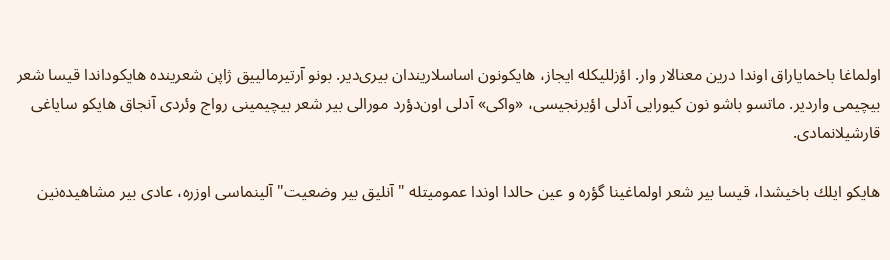اولماغا باخمایاراق اوندا درین معنالار وار. اؤزللیكله ایجاز، هایكونون اساسلاریندان بیری‌دیر. بونو آرتیرمالییق ژاپن شعرینده هایكوداندا قیسا شعر بیچیمی واردیر. ماتسو باشو نون كیورایی آدلی اؤیرنجیسی، «واكی» آدلی اون‌دؤرد مورالی بیر شعر بیچیمینی رواج وئردی آنجاق هایكو سایاغی قارشیلانمادی.

هایكو ایلك باخیشدا، قیسا بیر شعر اولماغینا گؤره و عین حالدا اوندا عمومیتله "آنلیق بیر وضعیت" آلینماسی اوزره، عادی بیر مشاهیده‌نین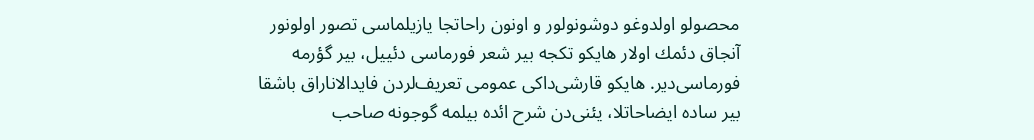محصولو اولدوغو دوشونولور و اونون راحاتجا یازیلماسی تصور اولونور آنجاق دئمك اولار هایكو تكجه بیر شعر فورماسی دئییل، بیر گؤرمه فورماسی‌دیر. هایكو قارشی‌داكی عمومی تعریف‌لردن فایدالانا‌راق باشقا بیر ساده ایضاحاتلا، یئنی‌دن شرح ائده بیلمه گوجونه صاحب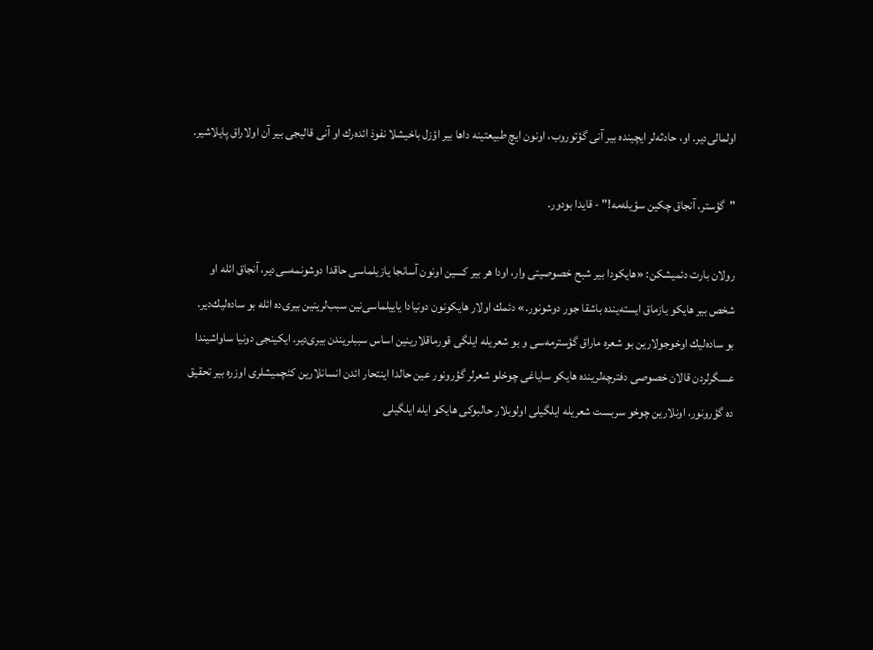اولما‌لی‌دیر. او، حادثه‌لر ایچینده بیر آنی گؤتوروب، اونون ایچ طبیعتینه داها بیر اؤزل باخیشلا نفوذ ائده‌رك او آنی قالیجی بیر آن اولا‌راق پایلاشیر.

"گؤستر، آنجاق چكین سؤیله‌مه!" - قایدا بودور.

رولان بارت دئمیشكن: «هایكودا بیر شبح خصوصیتی وار، اودا هر بیر كسین اونون آسانجا یازیلماسی حاقدا دوشونمه‌سی‌دیر، آنجاق ائله او شخص بیر هایكو یازماق ایسته‌ینده باشقا جور دوشونور.» دئمك اولار هایكونون دونیادا یاییلماسی‌نین سبب‌لرینین بیری‌ده ائله بو ساده‌لیك‌دیر. بو ساده‌لیك اوخوجولارین بو شعره ماراق گؤسترمه‌سی و بو شعریله ایلگی قورماقلارینین اساس سببلریندن بیری‌دیر. ایكینجی دونیا ساواشیندا عسگرلردن قالان خصوصی دفترچه‌لرینده هایكو سایاغی چوخلو شعرلر گؤرونور عین حالدا اینتحار ائدن انسانلارین كئچمیشلری اوزره بیر تحقیق ده گؤرونور، اونلارین چوخو سربست شعریله ایلگیلی اولوبلار حالبوكی هایكو ایله ایلگیلی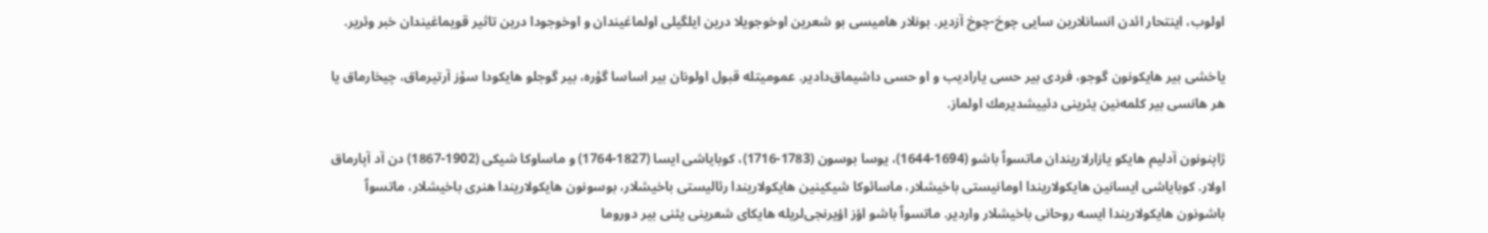اولوب، اینتحار ائدن انسانلارین سایی چوخ-چوخ آزدیر. بونلار هامیسی بو شعرین اوخوجویلا درین ایلگیلی اولماغیندان و اوخوجودا درین تاثیر قویماغیندان خبر وئریر.

یاخشی بیر هایكونون گوجو، فردی بیر حسی یارادیب و او حسی داشیماق‌دادیر. عمومیتله قبول اولونان بیر اساسا گؤره، بیر گوجلو هایكودا سؤز آرتیرماق، چیخارماق یا هر هانسی بیر كلمه‌نین یئرینی دئییشدیرمك اولماز.

ژاپنونون آدلیم هایكو یازارلاریندان ماتسوٱ باشو (1694-1644)، یوسا بوسون (1783-1716)، كوبایاشی ایسا (1827-1764) و ماساوكا شیكی (1902-1867) دن آد آپارماق اولار. كوبایاشی ایسا‌نین هایكولاریندا اومانیستی باخیشلار، ماسائوكا شیكینین هایكولاریندا رئالیستی باخیشلار، بوسونون هایكولاریندا هنری باخیشلار، ماتسوٱ باشونون هایكولاریندا ایسه روحانی باخیشلار واردیر. ماتسوٱ باشو اؤز اؤیرنجی‌لریله هایكای شعرینی یئنی بیر دوروما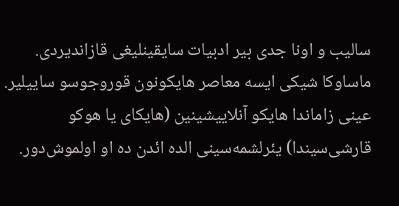سالیب و اونا جدی بیر ادبیات سایقینلیغی قازاندیر‌دی. ماساوكا شیكی ایسه معاصر هایكونون قوروجوسو ساییلیر. عینی زاماندا هایكو آنلاییشینین (هایكای یا هوكو قارشی‌سیندا) یئرلشمه‌سینی الده ائدن ده او اولموش‌دور.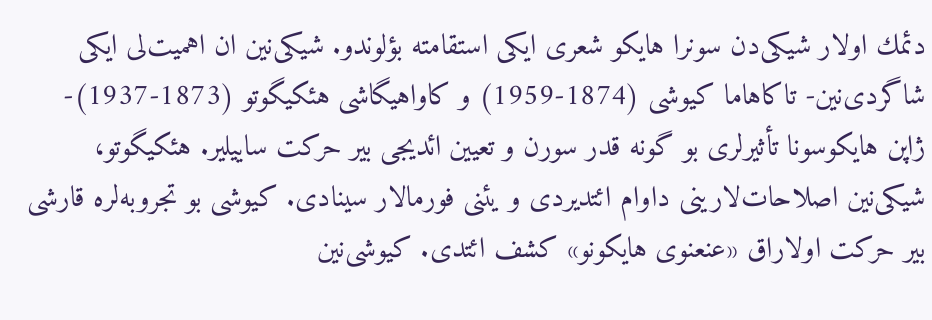دئمك اولار شیكی‌دن سونرا هایكو شعری ایكی استقامته بؤلوندو. شیكی‌نین ان اهمیت‌لی ایكی شاگردی‌نین- تاكاهاما كیوشی (1874-1959) و كاواهیگاشی هئكیگوتو (1873-1937)- ژاپن هایكوسونا تأثیرلری بو گونه قدر سورن و تعیین ائدیجی بیر حركت ساییلیر. هئكیگوتو، شیكی‌نین اصلاحات‌لارینی داوام ائتدیردی و یئنی فورما‌لار سینا‌دی. كیوشی بو تجروبه‌لره قارشی بیر حركت اولا‌راق «عنعنوی هایكونو» كشف ائتدی. كیوشی‌نین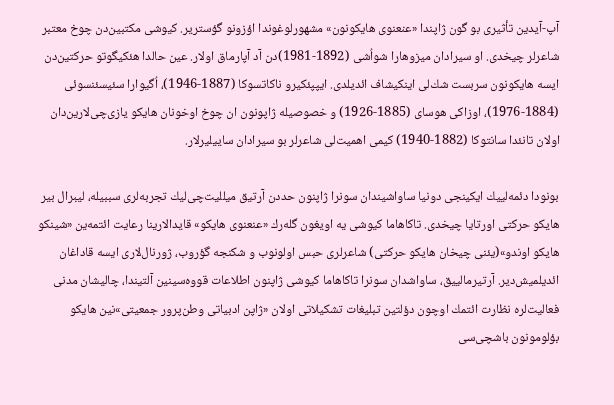آپ-آیدین تأثیری بو گون ژاپندا «عنعنوی هایكونون» مشهورلوغوندا اؤزونو گؤستریر. كیوشی مكتبین‌دن چوخ معتبر شاعرلر چیخدی. او سیرادان میزوهارا شواُشی (1892-1981)دن آد آپارماق اولار. عین حالدا هئكیگوتو حركتین‌دن ایسه هایكونون سربست شك‌لی اینكیشاف ائدیلدی. ایپپئكیرو ناكاتسوكا (1887-1946)، اُگیوارا سئیسئنسوئی (1884-1976)، اوزاكی هوسای (1885-1926) و خصوصیله ژاپونون ان چوخ اوخونان هایكو یازی‌چی‌لارین‌دان اولان تانئدا سانتوكا (1882-1940) كیمی اهمیت‌لی شاعرلر بو سیرادان ساییلیرلار.

بونودا دئمه‌لییك ایكینجی دونیا ساواشیندان سونرا ژاپنون حد‌دن آرتیق میللیت‌چی‌لیك تجربه‌لری سببیله، لیبرال بیر هایكو حركتی اورتایا چیخدی. تاكاهاما كیوشی یه اویغون گله‌رك «عنعنوی هایكو» قایدا‌لارینا رعایت ائتمه‌ین «شینكو هایكو اوندو»(یئنی چیخان هایكو حركتی) شاعرلری حبس اولونوب و شكنجه گؤروب، ژورنال‌لاری ایسه قاداغان ائدیلمیش‌دیر. آرتیرمالییق، ساواشدان سونرا تاكاهاما كیوشی ژاپنون اطلاعات قووه‌سینین‌ آلتیندا، چالیشان مدنی فعالیت‌لره نظارت ائتمك اوچون دؤلتین تبلیغات تشكیلاتی اولان «ژاپن ادبیاتی وطن‌پرور جمعیتی»نین هایكو بؤلومونون باشچی‌سی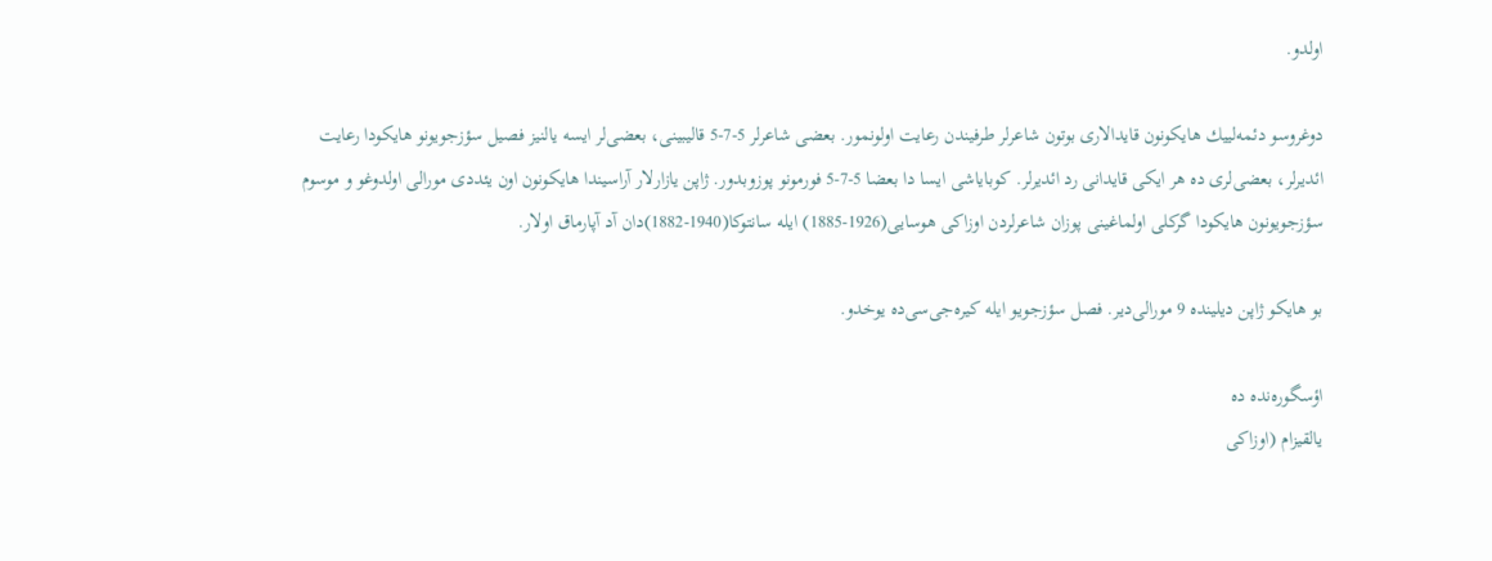اولدو.

دوغروسو دئمه‌لییك هایكونون قایدالاری بوتون شاعرلر طرفیندن رعایت اولونمور. بعضی شاعرلر 5-7-5 قالیبینی، بعضی‌لر ایسه یالنیز فصیل سؤزجویونو هایكودا رعایت ائدیرلر، بعضی‌لری ده هر ایكی‌ قایدانی رد ائدیرلر. كوبایاشی ایسا دا بعضا 5-7-5 فورمونو پوزوبدور. ژاپن یازارلار آراسیندا هایكونون اون یئددی مورالی اولدوغو و موسوم سؤزجویونون هایكودا گركلی اولماغینی پوزان شاعرلردن اوزاكی هوسایی(1926-1885) ایله سانتوكا(1940-1882)دان آد آپارماق اولار.

بو هایكو ژاپن دیلینده 9 مورالی‌دیر. فصل سؤزجویو ایله كیره‌جی‌سی‌ده یوخدو.

اؤسگوره‌نده‌ ده
یالقیزام (اوزاكی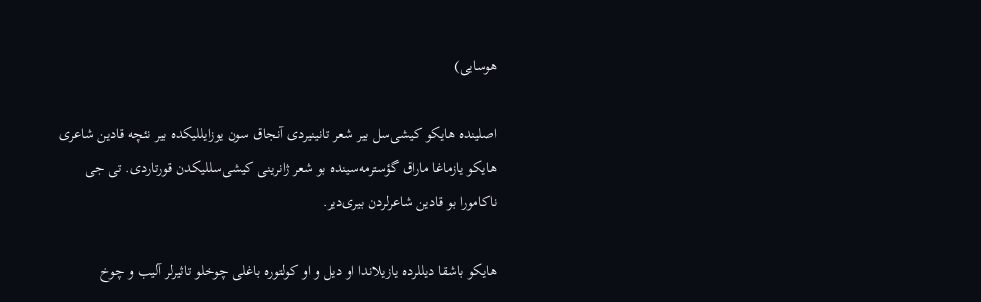هوسایی)

اصلینده هایكو كیشی‌سل بیر شعر تانینیردی آنجاق سون یوزایللیكده بیر نئچه قادین شاعری هایكو یازماغا ماراق گؤسترمه‌سینده بو شعر ژانرینی كیشی‌سللیكدن قورتاردی. تی جی ناكامورا بو قادین شاعرلردن بیری‌دیر.

هایكو باشقا دیللرده یازیلاندا او دیل و او كولتوره باغلی چوخلو تاثیرلر آلیب و چوخ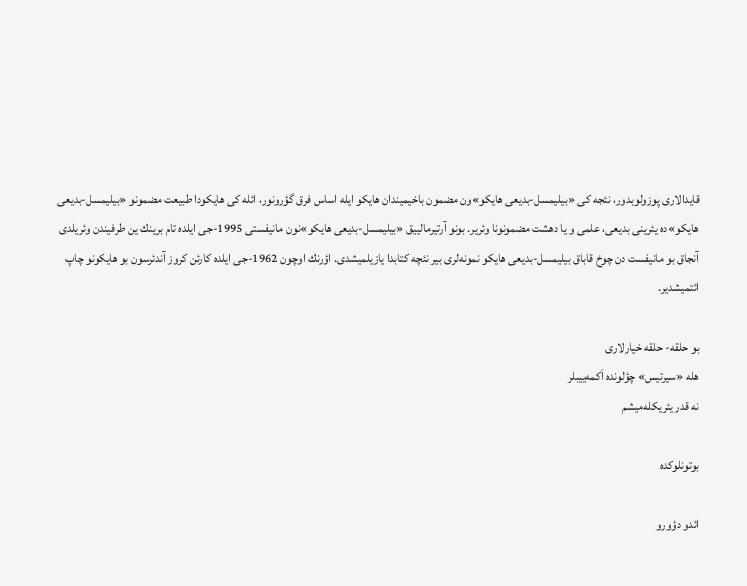قایدالاری پوزولوبدور، نئجه كی «بیلیمسل-بدیعی هایكو»ون مضمون باخیمیندان هایكو ایله اساس فرق گؤرونور، ائله كی هایكودا طبیعت مضمونو «بیلیمسل-بدیعی هایكو»ده یئرینی بدیعی، علمی و یا دهشت مضمونونا وئریر. بونو آرتیرمالییق «بیلیمسل-بدیعی هایكو»نون مانیفستی 1995-جی ایلده تام برینك ین طرفیندن وئریلدی آنجاق بو مانیفست دن چوخ قاباق بیلیمسل-بدیعی هایكو نمونه‌لری بیر نئچه كتابدا یازیلمیشدی. اؤرنك اوچون 1962-جی ایلده كارئن كروز آندئرسون بو هایكونو چاپ ائتمیشدیر.

بو حلقه- حلقه خیارلاری
هله «سیرتیس» چؤلونده اَكمه‌ییبلر
نه قدر یئریكله‌میشم

بوتونلوكده

ائدو دؤورو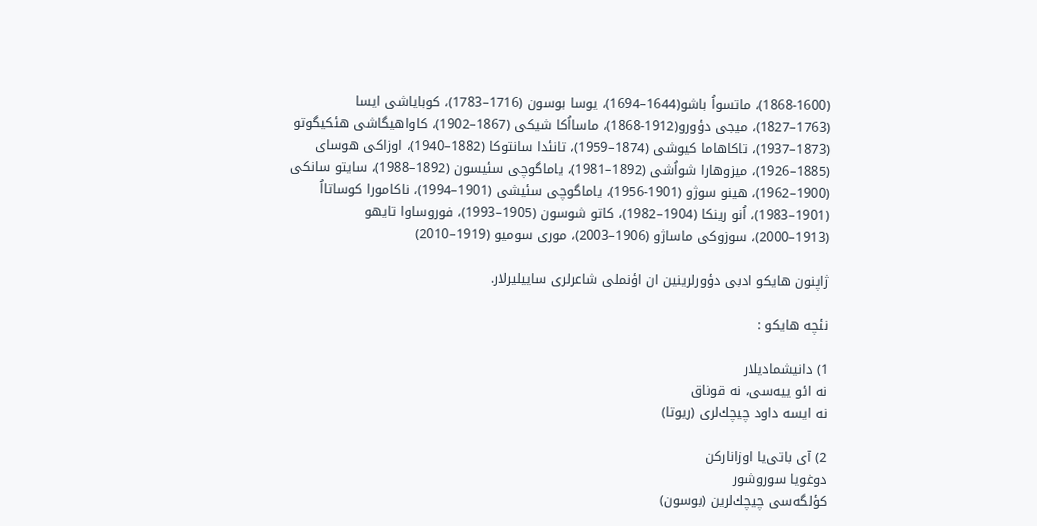(1868-1600)، ماتسواُ باشو(1644–1694)، یوسا بوسون (1716–1783)، كوبایاشی ایسا (1763–1827)، میجی دؤورو(1912-1868)، ماسااُكا شیكی (1867–1902)، كاواهیگاشی هئكیگوتو (1873–1937)، تاكاهاما كیوشی (1874–1959)، تانئدا سانتوكا (1882–1940)، اوزاكی هوسای (1885–1926)، میزوهارا شواُشی (1892–1981)، یاماگوچی سئیسون (1892–1988)، سایتو سانكی (1900–1962)، هینو سوژو (1901-1956)، یاماگوچی سئیشی (1901–1994)، ناكامورا كوساتااُ (1901–1983)، اُنو رینكا (1904–1982)، كاتو شوسون (1905–1993)، فوروساوا تایهو (1913–2000)، سوزوكی ماساژو (1906–2003)، موری سومیو (1919–2010)

ژاپنون هایكو ادبی دؤورلرینین ان اؤنملی شاعرلری ساییلیرلار.

نئچه هایكو :

1) دانیشمادیلار
نه ائو ییه‌سی، نه قوناق
نه ایسه داود چیچك‌لری (ریوتا)

2) آی باتی‌یا اوزاناركن
دوغویا سوروشور
كؤلگه‌سی چیچك‌لرین (بوسون)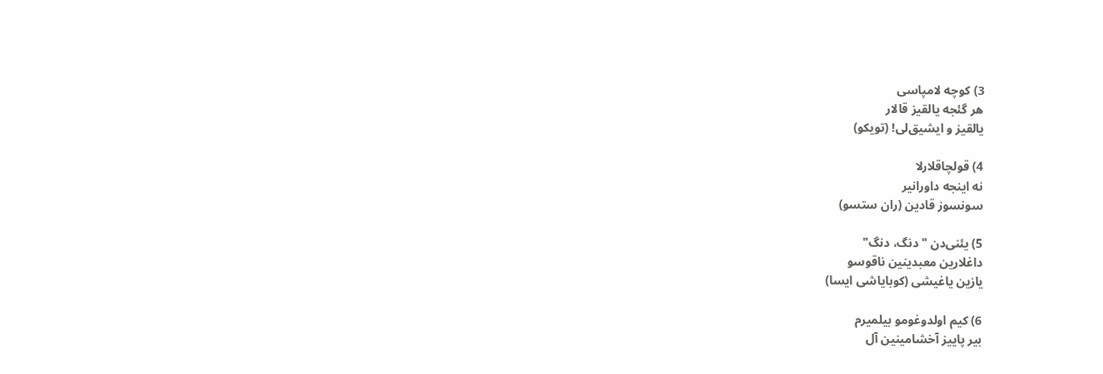3) كوچه لامپاسی
هر گئجه یالقیز قالار
یالقیز و ایشیق‌لی! (تویكو)

4) قولچاقلارلا
نه اینجه داورانیر
سونسوز قادین (ران ستسو)

5) یئنی‌دن "دنگ، دنگ"
داغلارین معبدینین ناقوسو
یازین یاغیشی (كوبایاشی ایسا)

6) كیم اولدوغومو بیلمیرم
بیر پاییز آخشامینین آل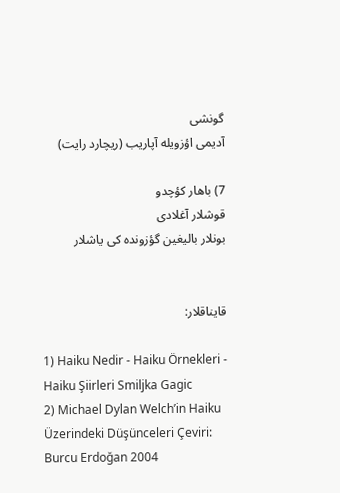گونشی
آدیمی اؤزویله آپاریب (ریچارد رایت)

7) باهار كؤچدو
قوشلار آغلادی
بونلار بالیغین گؤزونده كی یاشلار


قایناقلار:

1) Haiku Nedir - Haiku Örnekleri - Haiku Şiirleri Smiljka Gagic
2) Michael Dylan Welch’in Haiku Üzerindeki Düşünceleri Çeviri: Burcu Erdoğan 2004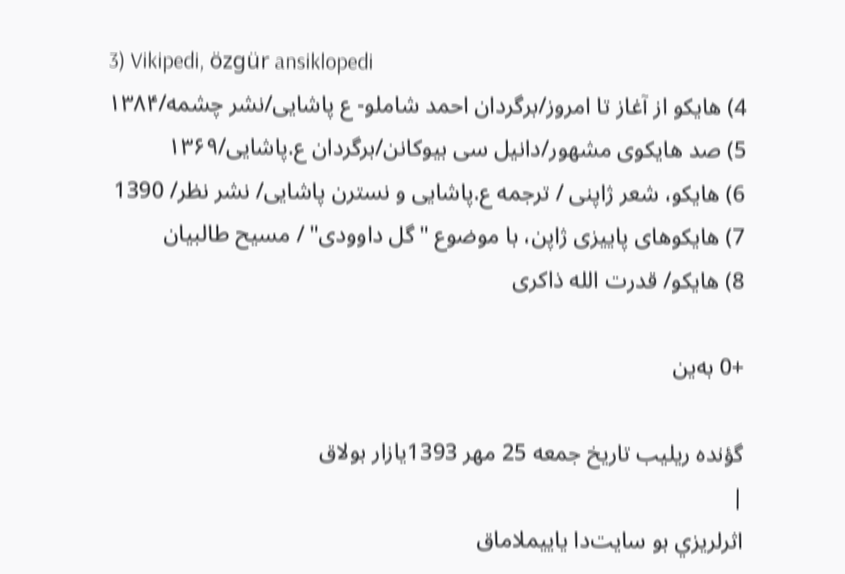3) Vikipedi, özgür ansiklopedi
4) هایكو از آغاز تا امروز/برگردان احمد شاملو- ع پاشایی/نشر چشمه/۱۳۸۴
5) صد هایكوی مشهور/دانیل سی بیوكانن/برگردان ع.پاشایی/۱۳۶۹
6) هایكو، شعر ژاپنی / ترجمه ع.پاشایی و نسترن پاشایی/ نشر نظر/ 1390
7) هایكوهای پاییزی ژاپن، با موضوع "گل داوودی" / مسیح طالبیان
8) هایكو/ قدرت الله ذاكری

+0 به‌ین

گؤنده ريليب تاريخ جمعه 25 مهر 1393يازار بولاق
|
اثرلريزي بو سایت‌دا ياييملاماق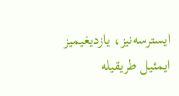ايسترسه‌نيز، يازديغيميز ايمئيل طريقيله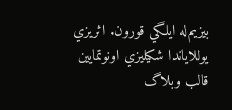بيزيم‌له ايلگي قورون. اثريزي يوللاياندا شکيليزي‌ اونوتمايين
قالب وبلاگ